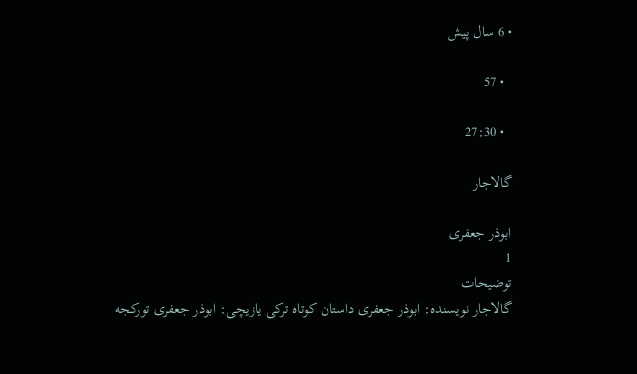• 6 سال پیش

  • 57

  • 27:30

گالاجار

ابوذر جعفری
1
توضیحات
گالاجار نویسنده: ابوذر جعفری داستان کوتاه ترکی یازیچی: ابوذر جعفری تورکجه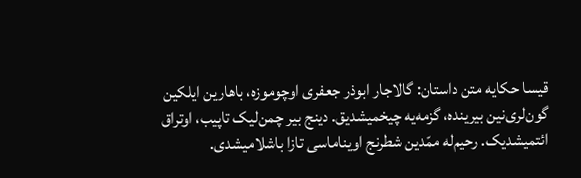قیسا حکایه متن داستان: گالاجار ابوذر جعفری اوچوموزه، باهارین ایلکین گون‌لری‌نین بیرینده، گزمه‌یه چیخمیشدیق. دینج بیر چمن‌لیک تاپیب، اوتراق ائتمیشدیک. رحیم‌له ممّدین شطرنج اویناماسی تازا باشلامیشدی.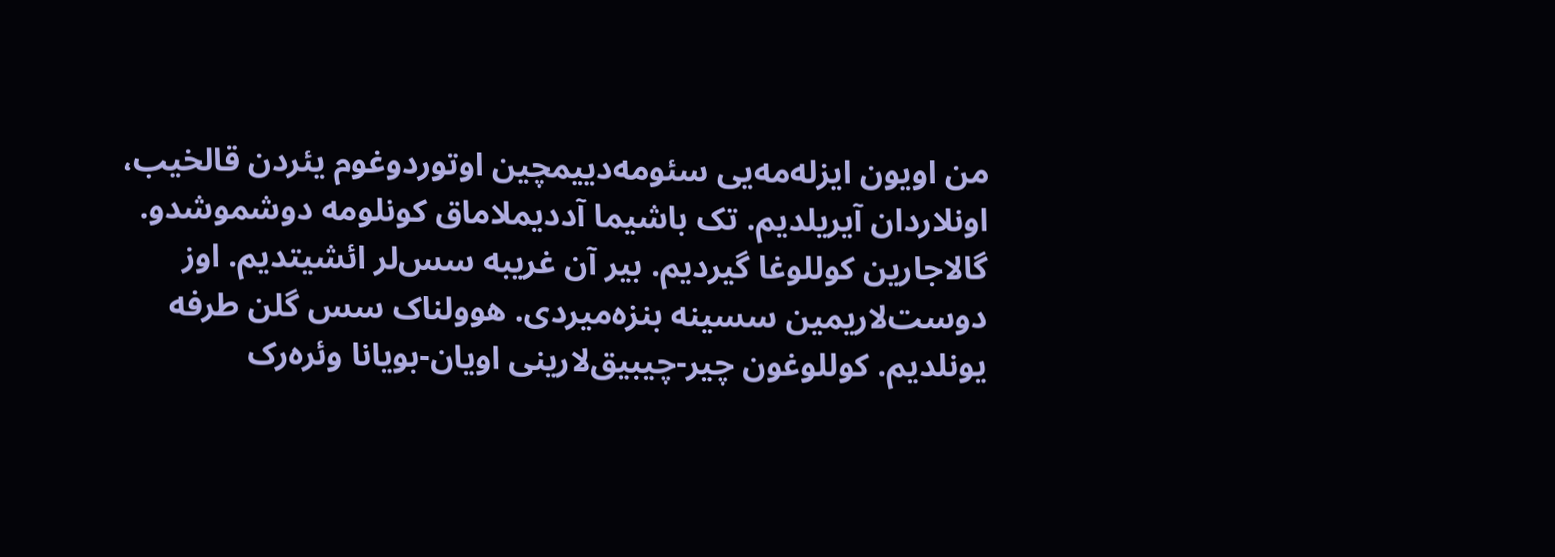من اویون ایزله‌مه‌یی سئومه‌دییمچین اوتوردوغوم یئردن قالخیب، اونلاردان آیریلدیم. تک باشیما آددیملاماق کونلومه دوشموشدو. گالاجارین کوللوغا گیردیم. بیر آن غریبه سس‌لر ائشیتدیم. اوز دوست‌لاریمین سسینه بنزه‌میردی. هوولناک سس گلن طرفه یونلدیم. کوللوغون چیر-چیبیق‌لارینی اویان-بویانا وئره‌رک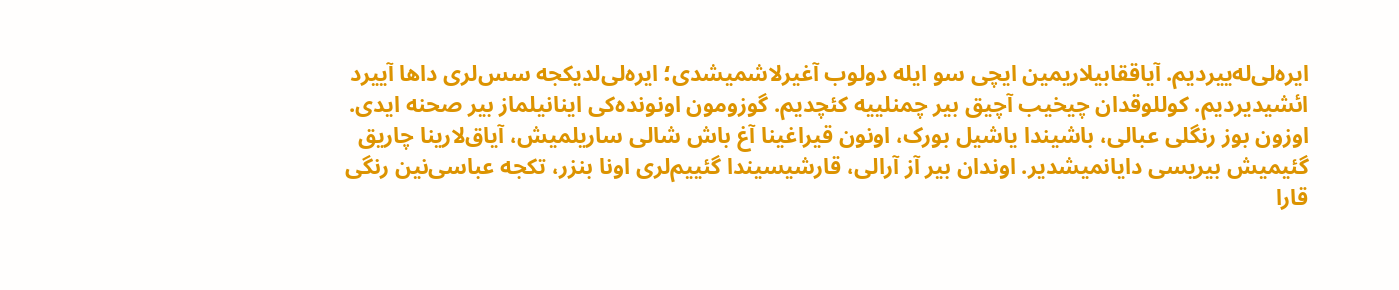ایره‌لی‌له‌ییردیم. آیاققابیلاریمین ایچی سو ایله دولوب آغیرلاشمیشدی؛ ایره‌لی‌لدیکجه سس‌لری داها آییرد ائشیدیردیم. کوللوقدان چیخیب آچیق بیر چمنلییه کئچدیم. گوزومون اونونده‌کی‌ اینانیلماز بیر صحنه ایدی. اوزون بوز رنگلی عبالی، باشیندا یاشیل بورک، اونون قیراغینا آغ باش شالی ساریلمیش، آیاق‌لارینا چاریق گئیمیش بیریسی دایانمیشدیر. اوندان بیر آز آرالی، قارشیسیندا گئییم‌لری اونا بنزر، تکجه عباسی‌نین رنگی قارا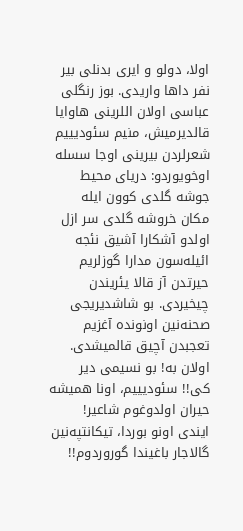اولا، دولو و ایری بدنلی بیر نفر داها واریدی. بوز رنگلی عباسی اولان اللرینی هاوایا قالدیرمیش، منیم سئودیییم شعرلردن بیرینی اوجا سسله اوخویوردو: دریای محیط جوشه گلدی کوون ایله مکان خروشه گلدی سر ازل اولدو آشکارا آشیق نئجه ائیله‌سون مدارا گوزلریم حیرتدن آز قالا یئریندن چیخیردی. بو شاشدیریجی صحنه‌نین اونونده آغزیم تعجبدن آچیق قالمیشدی. اولان به! بو نسیمی دیر کی!! سئودیییم، اونا همیشه حیران اولدوغوم شاعیر! ایندی اونو بوردا، تیکان‍تپه‌نین گالاجار باغیندا گوروردوم!!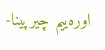اوره‌ییم چیرپینا-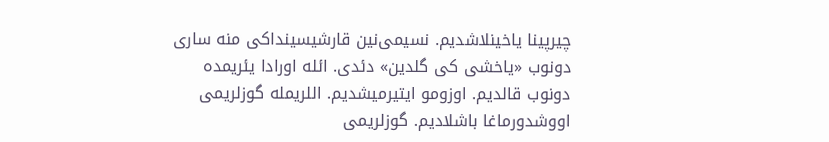چیرپینا یاخینلاشدیم. نسیمی‌نین قارشیسینداکی منه ساری دونوب «یاخشی کی گلدین» دئدی. ائله اورادا یئریمده دونوب قالدیم. اوزومو ایتیرمیشدیم. اللریمله گوزلریمی اووشدورماغا باشلادیم. گوزلریمی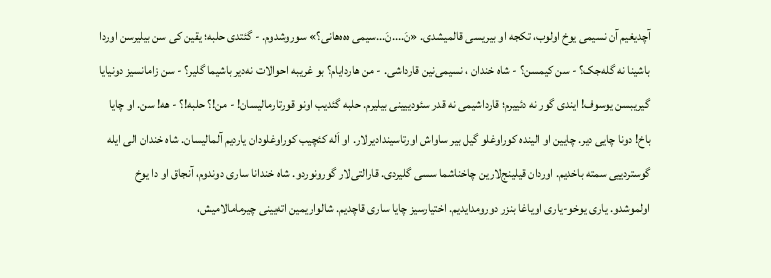آچدیغیم آن نسیمی یوخ اولوب، تکجه او بیریسی قالمیشدی. «نَ....نَ...سیمی ه‌ه‌ه‌هانی؟» سوروشدوم. - گئتدی حلبه؛ یقین کی سن بیلیرسن اوردا باشینا نه گله‌جک؟ - سن کیمسن؟ - شاه خندان ، نسیمی‌نین قارداشی. - من هاردایام؟ بو غریبه احوالات نه‌دیر باشیما گلیر؟ - سن زامانسیز دونیایا گیریبسن یوسوف! ایندی گور نه دئییرم؛ قارداشیمی نه قدر سئودییینی بیلیرم. حلبه گئدیب اونو قورتارمالیسان! - من!؟ حلبه!؟ - هه! سن. او چایا باخ! دونا چایی دیر. چایین او الینده کوراوغلو گیل بیر ساواش اورتاسیندادیرلار. او اَله کئچیب کوراوغلودان یاردیم آلمالیسان. شاه خندان الی ایله گوستردییی سمته باخدیم. اوردان قیلینج‌لارین چاخناشما سسی گلیردی. قارالتی‌لار گورونوردو. شاه خندانا ساری دوندوم، آنجاق او دا یوخ اولموشدو. یاری یوخو-یاری اویاغا بنزر دورومدایدیم. اختیارسیز چایا ساری قاچدیم. شالواریمین اته‌یینی چیرمامالامیش،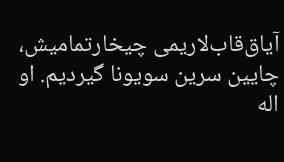آیاق‌قاب‌لاریمی چیخارتمامیش، چایین سرین سویونا گیردیم. او اله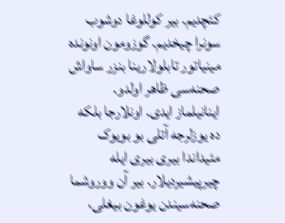کئچدیم. بیر کوللوغا دوشوب سونرا چیخدیم. گوزومون اونونده مینیاتور تابلولارینا بنزر ساواش صحنه‌سی ظاهر اولدو. اینانیلماز ایدی. اونلارجا بلکه ده یوزلرجه آتلی بو بویوک مئیداندا بیری بیری ایله چیرپیشیردیلار. بیر آن ووروشما صحنه‌سیندن یوغون بیغلی،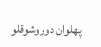پهلوان دوروشوقلو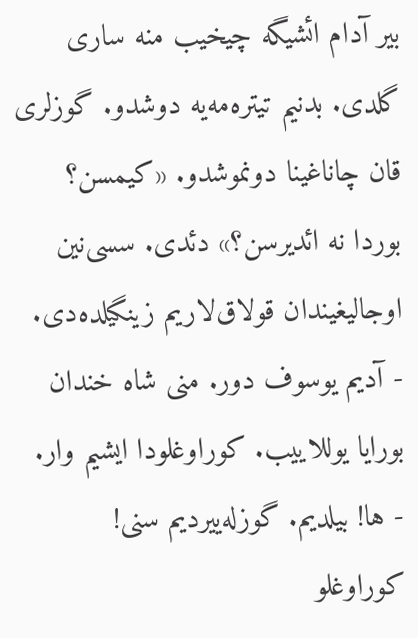بیر آدام ائشیگه چیخیب منه ساری گلدی. بدنیم تیتره‌مه‌یه دوشدو. گوزلری قان چاناغینا دونموشدو. «کیمسن؟ بوردا نه ائدیرسن؟» دئدی. سسی‌نین اوجالیغیندان قولاق‌لاریم زینگیلده‌دی. - آدیم یوسوف دور. منی شاه خندان بورایا یوللاییب. کوراوغلودا ایشیم وار. - ها! بیلدیم. گوزله‌ییردیم سنی! کوراوغلو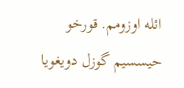ائله اوزومم. قورخو حیسسیم گوزل دویغویا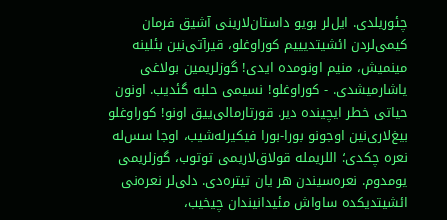چئوریلدی. ایل‌لر بویو داستان‌لارینی آشیق فرمان کیمی‌لردن ائشیتدیییم کوراوغلو، قیرآتی‌نین بئلینه مینمیش، منیم اونومده ایدی! گوزلریمین بولاغی یاشارمیشدی. - کوراوغلو! نسیمی حلبه گئدیب. اونون حیاتی خطر ایچینده دیر. قورتارمالی‌ییق اونو! کوراوغلو بیغ‌لاری‌نین اوجونو بورا-بورا فیکیرله‌شیب، اوجا سس‌له نعره چکدی؛ اللریمله قولاق‌لاریمی توتوب، گوزلریمی یومدوم. نعره‌سیندن هر یان تیتره‌دی. دلی‌لر نعره‌نی ائشیتدیکده ساواش مئیدانیندان چیخیب،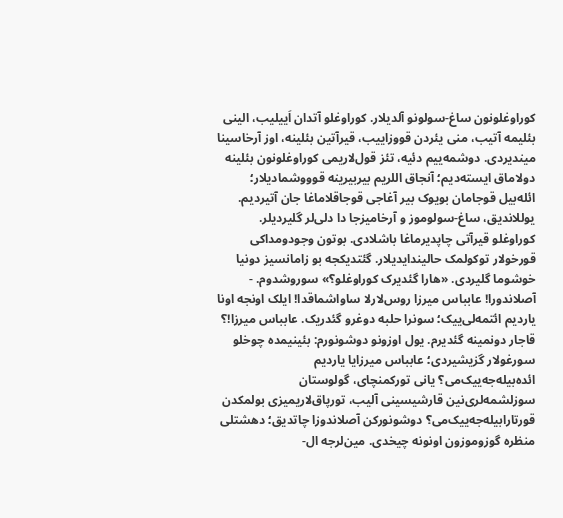کوراوغلونون ساغ-سولونو آلدیلار. کوراوغلو آتدان اَییلیب، الینی بئلیمه آتیب، منی یئردن قووزاییب، قیرآتین بئلینه، اوز آرخاسینا میندیردی. دوشمه‌ییم دئیه، تئز قول‌لاریمی کوراوغلونون بئلینه دولاماق ایسته‌دیم؛ آنجاق اللریم بیربیرینه قوووشمادیلار؛ ائله‌بیل قوجامان بویوک بیر آغاجی قوجاقلاماغا جان آتیردیم. یوللاندیق، ساغ-سولوموز و آرخامیزجا دا دلی‌لر گلیردیلر. کوراوغلو قیرآتی چاپدیرماغا باشلادی. بوتون وجودومداکی قورخولار توکولمک حالیندایدیلار. گئتدیکجه بو زامانسیز دونیا خوشوما گلیردی. «هارا گئدیرک کوراوغلو؟» سوروشدوم. - آصلاندورا! عابباس میرزا روس‌لارلا ساواشماقدا! ایلک اونجه اونا یاردیم ائتمه‌لی‌ییک؛ سونرا حلبه دوغرو گئدریک. عابباس میرزا!؟ قاجار دونمینه گئدیرم. یول اوزونو دوشونورم: بئینیمده چوخلو سورغولار گزیشیردی؛ عابباس میرزایا یاردیم ائده‌بیله‌جه‌ییک‌می؟ یانی تورکمنچای، گولوستان سوزلشمه‌لری‌نین قارشیسینی آلیب، تورپاق‌لاریمیزی بولمکدن قورتارابیله‌جه‌ییک‌می؟ دوشونورکن آصلاندوزا چاتدیق؛ دهشتلی منظره گوزوموزون اونونه چیخدی. مین‌لرجه ال-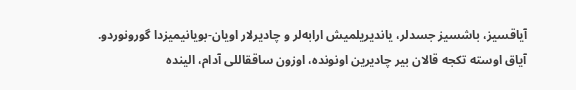آیاقسیز، باشسیز جسدلر، یاندیریلمیش ارابه‌لر و چادیرلار اویان-بویانیمیزدا گورونوردو. آیاق اوسته تکجه قالان بیر چادیرین اونونده، اوزون ساققاللی آدام، الینده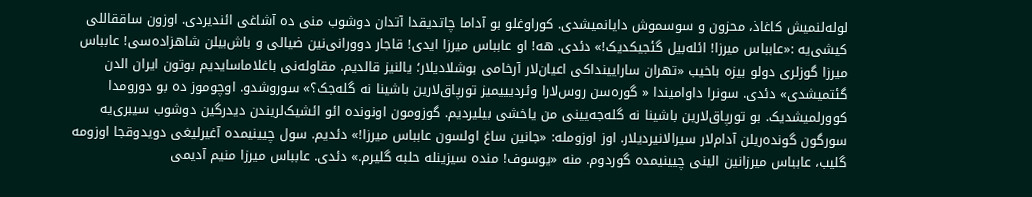لوله‌لنمیش کاغاذ، محزون و سوسموش دایانمیشدی. کوراوغلو بو آداما چاتدیقدا آتدان دوشوب منی ده آشاغی ائندیردی. اوزون ساققاللی کیشی‌یه :«عابباس میرزا! ائله‌بیل گئجیکدیک!» دئدی. هه! او عابباس میرزا ایدی! قاجار دوورانی‌نین ضیالی و باش‌بیلن شاهزاده‌سی! عابباس میرزا گوزلری دولو بیزه باخیب «تهران سارایینداکی اعیان‌لار آرخامی بوشلادیلار؛ یالنیز قالدیم. مقاوله‌نی باغلاماسایدیم بوتون ایران الدن گئتمیشدی» دئدی. سونرا داوامیندا « گوره‌سن روس‌لارا وئردیییمیز تورپاق‌لارین باشینا نه گله‌جک؟» سوروشدو. اوچوموز ده بو دورومدا کوورلمیشدیک. بو تورپاق‌لارین باشینا نه گله‌جه‌یینی من یاخشی بیلیردیم. گوزومون اونونده ائو ائشیک‌لریندن دیدرگین دوشوب سیبری‌یه سورگون گونده‌ریلن آدام‌لار سیرالانیردیلار. اوز اوزومله: «جانین ساغ اولسون عابباس میرزا!» دئدیم. سول چیینیمده آغیرلیغی دویدوقجا اوزومه گلیب، عابباس میرزانین الینی چیینیمده گوردوم. منه «یوسوف! منده سیزینله حلبه گلیرم.» دئدی. عابباس میرزا منیم آدیمی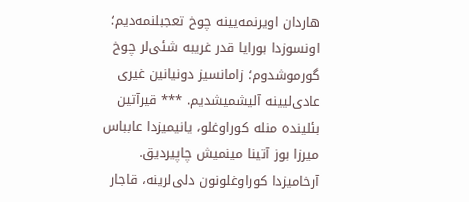هاردان اویرنمه‌یینه چوخ تعجبلنمه‌دیم؛ اونسوزدا بورایا قدر غریبه شئی‌لر چوخ گورموشدوم؛ زامانسیز دونیانین غیری عادی‌لیینه آلیشمیشدیم. *** قیرآتین بئلینده منله کوراوغلو، یانیمیزدا عابباس میرزا بوز آتینا مینمیش چاپیردیق. آرخامیزدا کوراوغلونون دلی‌لرینه، قاجار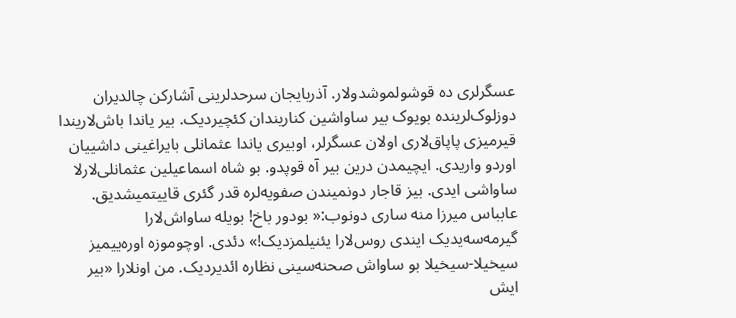عسگرلری ده قوشولموشدولار. آذربایجان سرحدلرینی آشارکن چالدیران دوزلوک‌لرینده بویوک بیر ساواشین کناریندان کئچیردیک. بیر یاندا باش‌لاریندا قیرمیزی پاپاق‌لاری اولان عسگرلر، اوبیری یاندا عثمانلی بایراغینی داشییان اوردو واریدی. ایچیمدن درین بیر آه قوپدو. بو شاه اسماعیلین عثمانلی‌لارلا ساواشی ایدی. بیز قاجار دونمیندن صفویه‌لره قدر گئری قاییتمیشدیق. عابباس میرزا منه ساری دونوب:« بودور باخ! بویله ساواش‌لارا گیرمه‌سه‌یدیک ایندی روس‌لارا یئنیلمزدیک!» دئدی. اوچوموزه اوره‌ییمیز سیخیلا-سیخیلا بو ساواش صحنه‌سینی نظاره ائدیردیک. من اونلارا «بیر ایش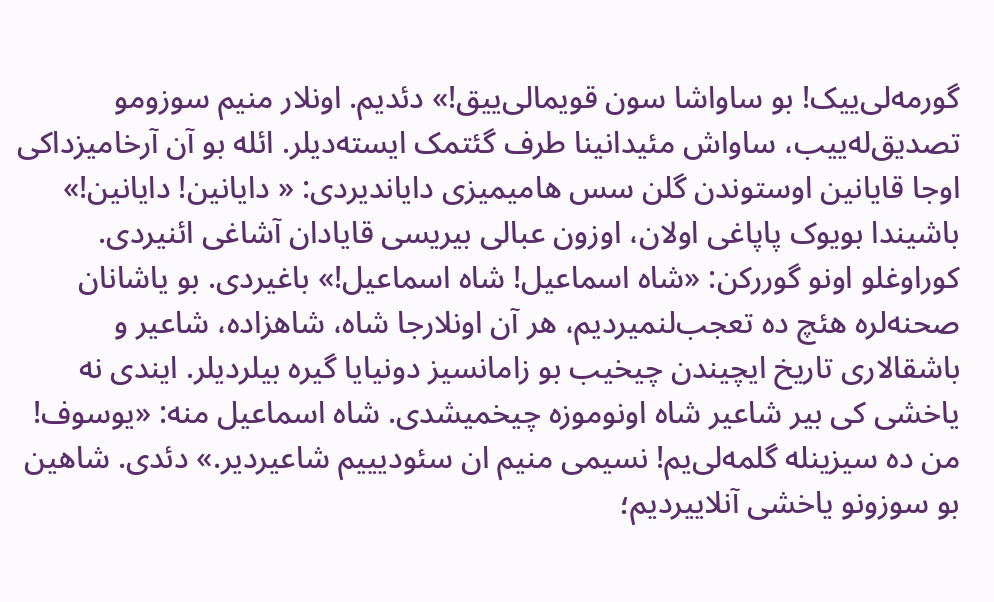گورمه‌لی‌ییک! بو ساواشا سون قویمالی‌ییق!» دئدیم. اونلار منیم سوزومو تصدیق‌له‌ییب، ساواش مئیدانینا طرف گئتمک ایسته‌دیلر. ائله بو آن آرخامیزداکی اوجا قایانین اوستوندن گلن سس هامیمیزی دایاندیردی: « دایانین! دایانین!» باشیندا بویوک پاپاغی اولان، اوزون عبالی بیریسی قایادان آشاغی ائنیردی. کوراوغلو اونو گوررکن: «شاه اسماعیل! شاه اسماعیل!» باغیردی. بو یاشانان صحنه‌لره هئچ ده تعجب‌لنمیردیم، هر آن اونلارجا شاه، شاهزاده، شاعیر و باشقالاری تاریخ ایچیندن چیخیب بو زامانسیز دونیایا گیره بیلردیلر. ایندی نه یاخشی کی بیر شاعیر شاه اونوموزه چیخمیشدی. شاه اسماعیل منه: «یوسوف! من ده سیزینله گلمه‌لی‌یم! نسیمی منیم ان سئودیییم شاعیردیر.» دئدی. شاهین بو سوزونو یاخشی آنلاییردیم؛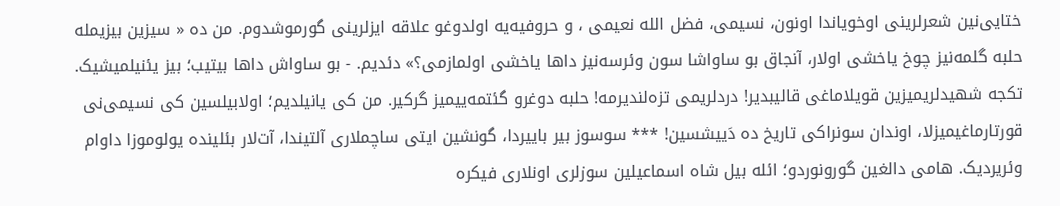ختایی‌نین شعرلرینی اوخویاندا اونون، نسیمی، فضل الله نعیمی ، و حروفیه‌یه اولدوغو علاقه ایزلرینی گورموشدوم. من ده « سیزین بیزیمله حلبه گلمه‌نیز چوخ یاخشی اولار، آنجاق بو ساواشا سون وئرسه‌نیز داها یاخشی اولمازمی؟» دئدیم. - بو ساواش داها بیتیب؛ بیز یئنیلمیشیک. تکجه شهیدلریمیزین قویلاماغی قالیبدیر! دردلریمی تزه‌لندیرمه! حلبه دوغرو گئتمه‌ییمیز گرکیر. من کی یانیلدیم؛ اولابیلسین کی نسیمی‌نی قورتارماغیمیزلا، اوندان سونراکی تاریخ ده دَییشسین! *** سوسوز بیر باییردا، گونشین ایتی ساچملاری آلتیندا، آت‌لار بئلینده یولوموزا داوام وئریردیک. هامی دالغین گورونوردو؛ ائله بیل شاه اسماعیلین سوزلری اونلاری فیکره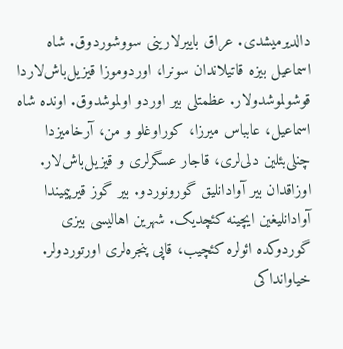دالدیرمیشدی. عراق باییرلارینی سووشوردوق. شاه اسماعیل بیزه قاتیلاندان سونرا، اوردوموزا قیزیل‌باش‌لاردا قوشولموشدولار. عظمتلی بیر اوردو اولموشدوق. اونده شاه اسماعیل، عابباس میرزا، کوراوغلو و من، آرخامیزدا چنلی‌بئلین دلی‌لری، قاجار عسگرلری و قیزیل‌باش‌لار. اوزاقدان بیر آوادانلیق گورونوردو. بیر گوز قیرپیمیندا آوادانلیغین ایچینه کئچدیک. شهرین اهالیسی بیزی گوردوکده ائولره کئچیب، قاپی پنجره‌لری اورتوردولر. خیاوانداکی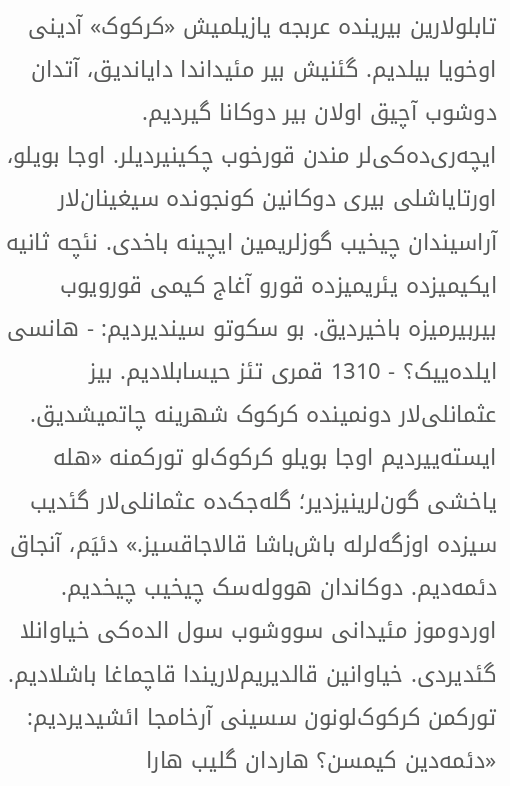تابلولارین بیرینده عربجه یازیلمیش «کرکوک» آدینی اوخویا بیلدیم. گئنیش بیر مئیداندا دایاندیق، آتدان دوشوب آچیق اولان بیر دوکانا گیردیم. ایچه‌ری‌ده‌کی‌لر مندن قورخوب چکینیردیلر. اوجا بویلو، اورتایاشلی بیری دوکانین کونجونده سیغینان‌لار آراسیندان چیخیب گوزلریمین ایچینه باخدی. نئچه ثانیه ایکیمیزده یئریمیزده قورو آغاج کیمی قورویوب بیربیرمیزه باخیردیق. بو سکوتو سیندیردیم: - هانسی ایلده‌ییک؟ - 1310 قمری تئز حیسابلادیم. بیز عثمانلی‌لار دونمینده کرکوک شهرینه چاتمیشدیق. ایسته‌ییردیم اوجا بویلو کرکوک‌لو تورکمنه «هله یاخشی گون‌لرینیزدیر؛ گله‌جک‌ده عثمانلی‌لار گئدیب سیزده اوزگه‌لرله باش‌باشا قالاجاقسیز.» دئیَم، آنجاق دئمه‌دیم. دوکاندان هووله‌سک چیخیب چیخدیم. اوردوموز مئیدانی سووشوب سول الده‌کی خیاوانلا گئدیردی. خیاوانین قالدیریم‌لاریندا قاچماغا باشلادیم. تورکمن کرکوک‌لونون سسینی آرخامجا ائشیدیردیم: «دئمه‌دین کیمسن؟ هاردان گلیب هارا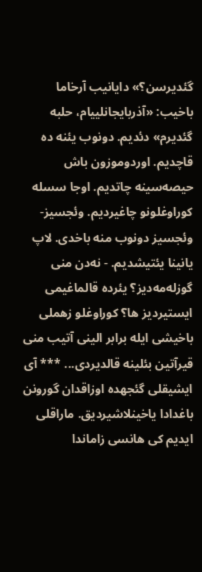گئدیرسن؟» دایانیب آرخاما باخیب: «آذربایجانلییام، حلبه گئدیرم» دئدیم. دونوب یئنه ده قاچدیم. اوردوموزون باش حیصه‌سینه چاتدیم. اوجا سسله کوراوغلونو چاغیردیم. وئجسیز-وئجسیز دونوب منه باخدی. لاپ یانینا یئتیشدیم. - نه‌دن منی گوزله‌مه‌دیز؟ یئرده قالماغیمی ایستیردیز ها؟ کوراوغلو زهملی باخیشی ایله برابر الینی آتیب منی قیرآتین بئلینه قالدیردی... *** آی ایشیقلی گئجهده اوزاقدان گورونن باغدادا یاخینلاشیردیق. ماراقلی ایدیم کی هانسی زاماندا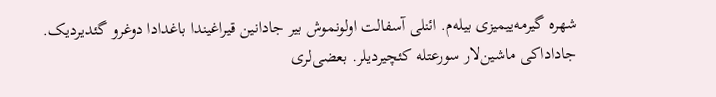شهره گیرمه‌ییمیزی بیله‌م. ائنلی آسفالت اولونموش بیر جادانین قیراغیندا باغدادا دوغرو گئدیردیک. جاداداکی ماشین‌لار سورعتله کئچیردیلر. بعضی‌لری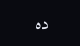ده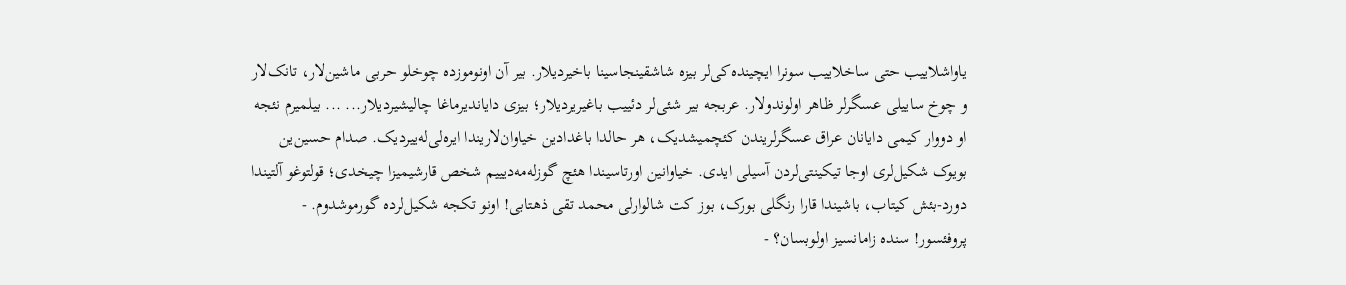یاواشلاییب حتی ساخلاییب سونرا ایچینده‌کی‌لر بیزه شاشقینجاسینا باخیردیلار. بیر آن اونوموزده چوخلو حربی ماشین‌لار، تانک‌لار و چوخ ساییلی عسگرلر ظاهر اولوندولار. عربجه بیر شئی‌لر دئییب باغیریردیلار؛ بیزی دایاندیرماغا چالیشیردیلار... ... بیلمیرم نئجه او دووار کیمی دایانان عراق عسگرلریندن کئچمیشدیک، هر حالدا باغدادین خیاوان‌لاریندا ایره‌لی‌له‌ییردیک. صدام حسین‌ین بویوک شکیل‌لری اوجا تیکینتی‌لردن آسیلی ایدی. خیاوانین اورتاسیندا هئچ گوزله‌مه‌دیییم شخص قارشیمیزا چیخدی؛ قولتوغو آلتیندا دورد-بئش کیتاب، باشیندا قارا رنگلی بورک، بوز کت شالوارلی محمد تقی ذهتابی! اونو تکجه شکیل‌لرده گورموشدوم. - پروفئسور! سنده زامانسیز اولوبسان؟ -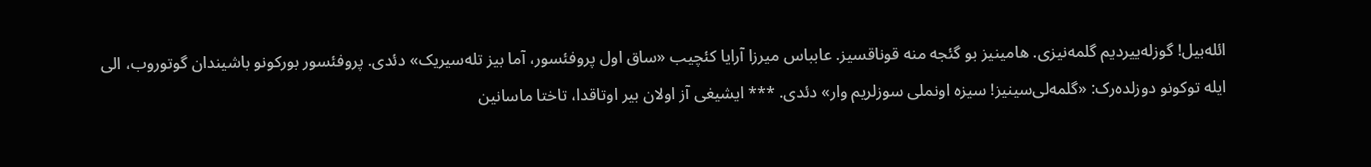ائله‌بیل! گوزله‌ییردیم گلمه‌نیزی. هامینیز بو گئجه منه قوناقسیز. عابباس میرزا آرایا کئچیب «ساق اول پروفئسور، آما بیز تله‌سیریک» دئدی. پروفئسور بورکونو باشیندان گوتوروب، الی ایله توکونو دوزلده‌رک: «گلمه‌لی‌سینیز! سیزه اونملی سوزلریم وار» دئدی. *** ایشیغی آز اولان بیر اوتاقدا، تاختا ماسانین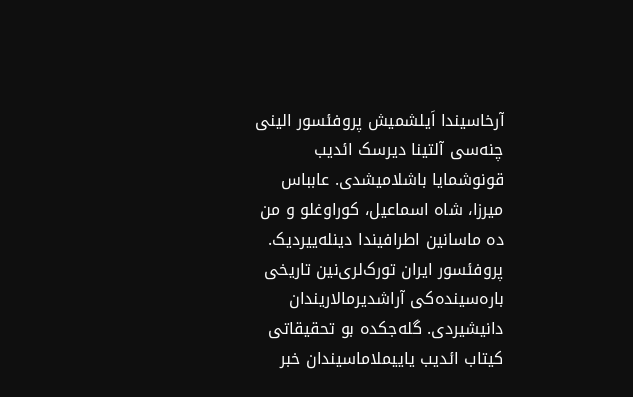آرخاسیندا اَیلشمیش پروفئسور الینی چنه‌سی آلتینا دیرسک ائدیب قونوشمایا باشلامیشدی. عابباس میرزا، شاه اسماعیل، کوراوغلو و من ده ماسانین اطرافیندا دینله‌ییردیک. پروفئسور ایران تورک‌لری‌نین تاریخی باره‌سینده‌‌کی آراشدیرمالاریندان دانیشیردی. گله‌جکده بو تحقیقاتی کیتاب ائدیب یاییملاماسیندان خبر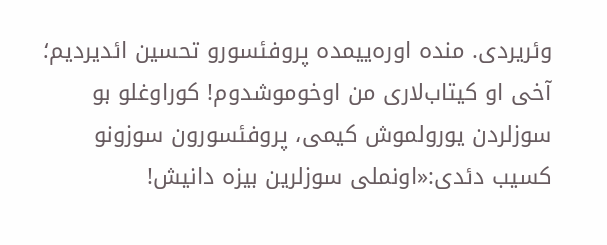وئریردی. منده اوره‌ییمده پروفئسورو تحسین ائدیردیم؛ آخی او کیتاب‌لاری من اوخوموشدوم! کوراوغلو بو سوزلردن یورولموش کیمی، پروفئسورون سوزونو کسیب دئدی:«اونملی سوزلرین بیزه دانیش!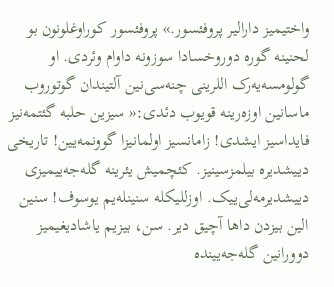واختیمیز دارالیر پروفئسور.» پروفئسور کوراوغلونون بو لحنینه گوره دوروخسادا سوزونه داوام وئردی. او گولومسه‌یه‌رک اللرینی چنه‌سی‌نین آلتیندان گوتوروب ماسانین اوزه‌رینه قویوب دئدی:« سیزین حلبه گئتمه‌نیز فایداسیز ایشدی! زامانسیز اولمانیزا گوونمه‌یین! تاریخی دییشدیره بیلمزسینیز. کئچمیش یئرینه گله‌جه‌ییمیزی دییشدیرمه‌لی‌ییک. اوزللیکله سنینله‌یم یوسوف! سنین الین بیزدن داها آچیق دیر. سن، بیزیم یاشادیغیمیز دوورانین گله‌جه‌یینده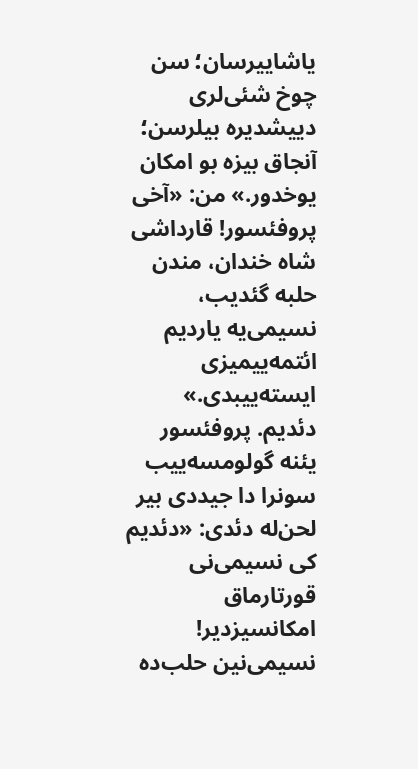یاشاییرسان؛ سن چوخ شئی‌لری دییشدیره بیلرسن؛ آنجاق بیزه بو امکان یوخدور.» من: «آخی پروفئسور! قارداشی شاه خندان، مندن حلبه گئدیب، نسیمی‌یه یاردیم ائتمه‌ییمیزی ایسته‌ییبدی.» دئدیم. پروفئسور یئنه گولومسه‌ییب سونرا دا جیددی بیر لحن‌له دئدی: «دئدیم کی نسیمی‌نی قورتارماق امکانسیزدیر! نسیمی‌نین حلب‌ده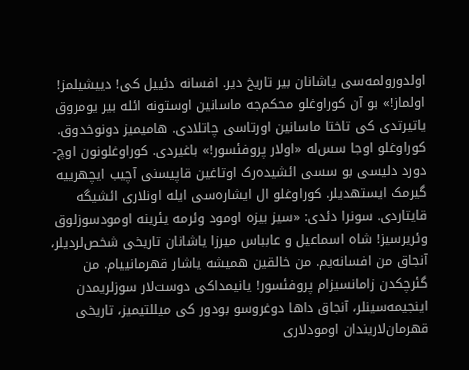اولدورولمه‌سی یاشانان بیر تاریخ دیر. افسانه دئییل کی! دییشیلمز! اولماز!» بو آن کوراوغلو محکم‌جه ماسانین اوستونه ائله بیر یومروق یاتیرتدی کی تاختا ماسانین اورتاسی چاتلادی. هامیمیز دونوخدوق. کوراوغلو اوجا سس‌له «اولار پروفئسور!» باغیردی. کوراوغلونون اوچ-دورد دلیسی بو سسی ائشیده‌رک اوتاغین قاپیسنی آچیب ایچهرییه گیرمک ایستهدیلر. کوراوغلو ال ایشاره‌سی ایله اونلاری ائشیگه قایتاردی. سونرا دئدی: «سیز بیزه اومود وئرمه یئرینه اومودسوزلوق وئریرسیز! شاه اسماعیل و عابباس میرزا یاشانان تاریخی شخص‌لردیلر، آنجاق من افسانه‌یم. من خالقین همیشه یاشار قهرمانییام. من گئرچکدن زامانسیزام پروفئسور! یانیمداکی دوست‌لار سوزلریمدن اینجیمه‌سینلر، آنجاق داها دوغروسو بودور کی میللتیمیز، تاریخی قهرمان‌لاریندان اومودلاری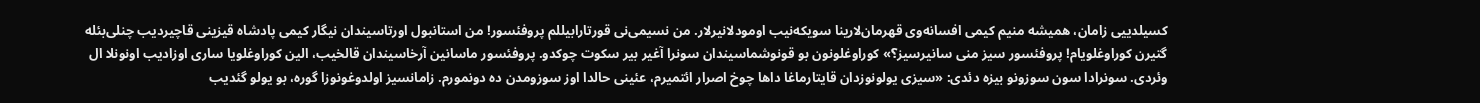کسیلدییی زامان، همیشه منیم کیمی افسانه‌وی قهرمان‌لارینا سویکه‌نیب اومودلانیرلار. من نسیمی‌نی قورتارابیللم پروفئسور! من استانبول اورتاسیندان نیگار کیمی پادشاه قیزینی قاچیردیب چنلی‌بئله گتیرن کوراوغلویام! پروفئسور سیز منی سانیرسیز؟» کوراوغلونون بو قونوشماسیندان سونرا آغیر بیر سکوت چوکدو. پروفئسور ماسانین آرخاسیندان قالخیب، الین کوراوغلویا ساری اوزادیب اونونلا ال وئردی. سونرادا سون سوزونو بیزه دئدی: «سیزی یولونوزدان قایتارماغا داها چوخ اصرار ائتمیرم، عئینی حالدا اوز سوزومدن ده دونمورم. زامانسیز اولدوغونوزا گوره، بو یولو گئدیب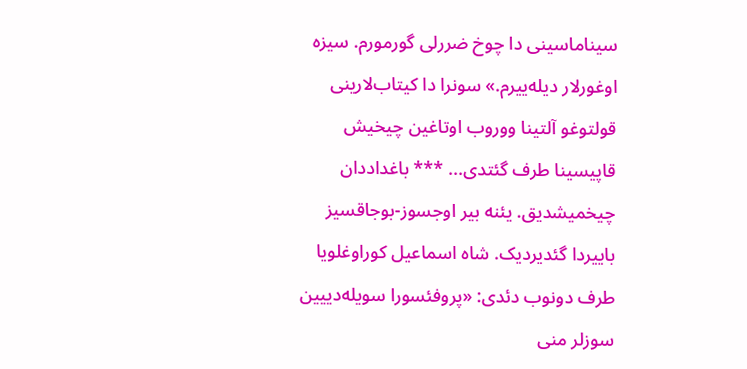سیناماسینی دا چوخ ضررلی گورمورم. سیزه اوغورلار دیله‌ییرم.» سونرا دا کیتاب‌لارینی قولتوغو آلتینا ووروب اوتاغین چیخیش قاپیسینا طرف گئتدی... *** باغداددان چیخمیشدیق. یئنه بیر اوجسوز-بوجاقسیز باییردا گئدیردیک. شاه اسماعیل کوراوغلویا طرف دونوب دئدی: «پروفئسورا سویله‌دییین سوزلر منی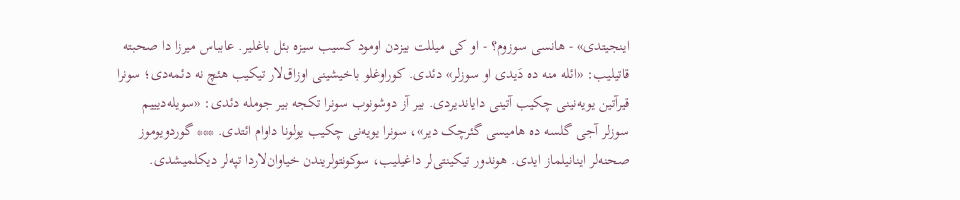اینجیتدی» - هانسی سوزوم؟ - او کی میللت بیزدن اومود کسیب سیزه بئل باغلیر. عابباس میرزا دا صحبته قاتیلیب: «ائله منه ده دَیدی او سوزلر» دئدی. کوراوغلو باخیشینی اوزاق‌لار تیکیب هئچ نه دئمه‌دی؛ سونرا قیرآتین یویه‌نینی چکیب آتینی دایاندیردی. بیر آز دوشونوب سونرا تکجه بیر جومله دئدی: «سویله‌دیییم سوزلر آجی گلسه ده هامیسی گئرچک دیر»، سونرا یویه‌نی چکیب یولونا داوام ائتدی. *** گوردویوموز صحنه‌لر اینانیلماز ایدی. هوندور تیکینتی‌لر داغیلیب، سوکونتولریندن خیاوان‌لاردا تپه‌لر دیکلمیشدی.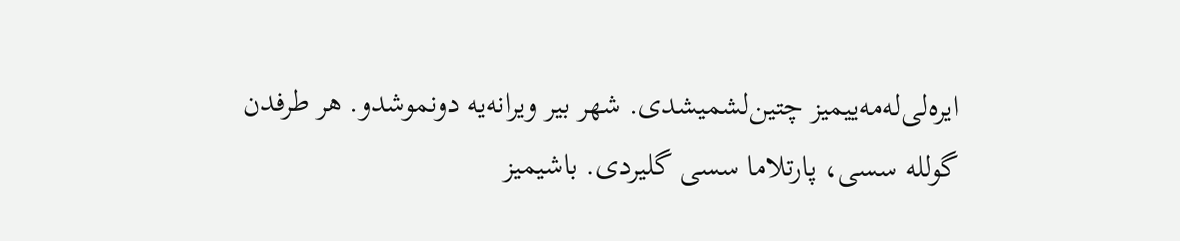ایره‌لی‌له‌مه‌ییمیز چتین‌لشمیشدی. شهر بیر ویرانه‌یه دونموشدو. هر طرفدن گولل‍ه سسی، پارتلاما سسی گلیردی. باشیمیز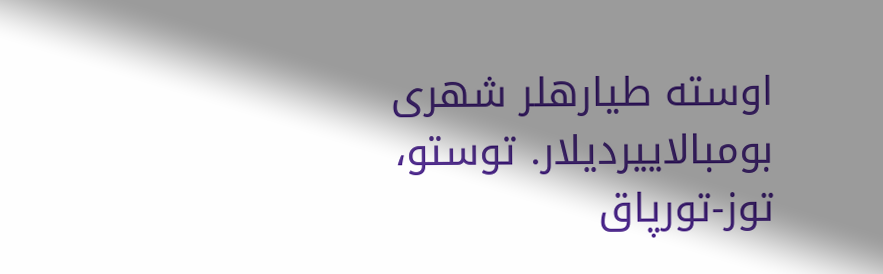اوسته طیارهلر شهری بومبالاییردیلار. توستو، توز-تورپاق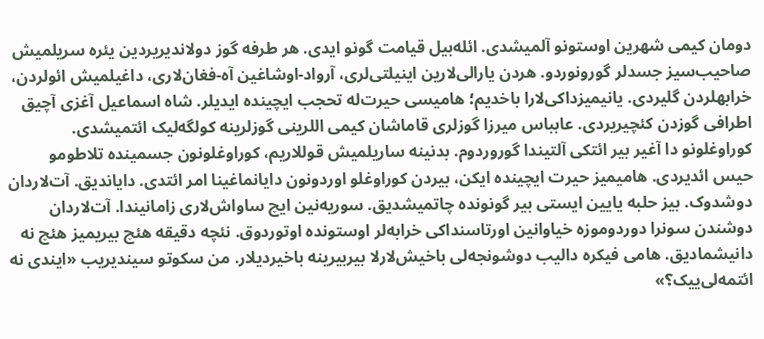دومان کیمی شهرین اوستونو آلمیشدی. ائله‌بیل قیامت گونو ایدی. هر طرفه گوز دولاندیریردین یئره سریلمیش صاحیب‌سیز جسدلر گورونوردو. هردن یارالی‌لارین اینیلتی‌لری، آرواد-اوشاغین آه-فغان‌لاری، داغیلمیش ائولردن، خرابهلردن گلیردی. یانیمیزداکی‌لارا باخدیم؛ هامیسی حیرت‌له تحجب ایچینده ایدیلر. شاه اسماعیل آغزی آچیق اطرافی گوزدن کئچیریردی. عابباس میرزا گوزلری قاماشان کیمی اللرینی گوزلرینه کولگه‌لیک ائتمیشدی. کوراوغلونو دا آغیر بیر ائتکی آلتیندا گوروردوم. بدنینه ساریلمیش قوللاریم، کوراوغلونون جسمینده تلاطومو حیس ائدیردی. هامیمیز حیرت ایچینده ایکن، بیردن کوراوغلو اوردونون دایانماغینا امر ائتدی. دایاندیق. آت‌لاردان دوشدوک. بیز حلبه یایین ایستی بیر گونونده چاتمیشدیق. سوریه‌نین ایچ ساواش‌لاری زامانیندا. آت‌لاردان دوشندن سونرا دوردوموزه خیاوانین اورتاسنداکی خرابه‌لر اوستونده اوتوردوق. نئچه دقیقه هئچ بیریمیز هئچ نه دانیشمادیق. هامی فیکره دالیب دوشونجه‌لی باخیش‌لارلا بیربیرینه باخیردیلار. من سکوتو سیندیریب «ایندی نه ائتمه‌لی‌ییک؟»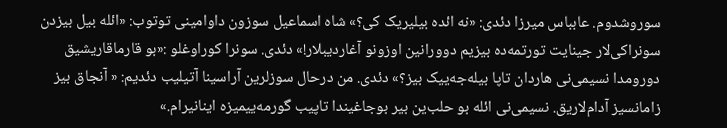سوروشدوم. عابباس میرزا دئدی: «نه ائده بیلیریک کی؟» شاه اسماعیل سوزون داوامینی توتوب: «ائله بیل بیزدن سونراکی‌لار جینایت تورتمه‌ده بیزیم دوورانین اوزونو آغاردیبلار!» دئدی. سونرا کوراوغلو :«بو قارماقاریشیق دورومدا نسیمی‌نی هاردان تاپا بیله‌جه‌ییک بیز؟» دئدی. من درحال سوزلرین آراسینا آتیلیب دئدیم: « آنجاق بیز زامانسیز آدام‌لاریق. نسیمی‌نی ائله بو حلب‌ین بیر بوجاغیندا تاپیب گورمه‌ییمیزه اینانیرام.»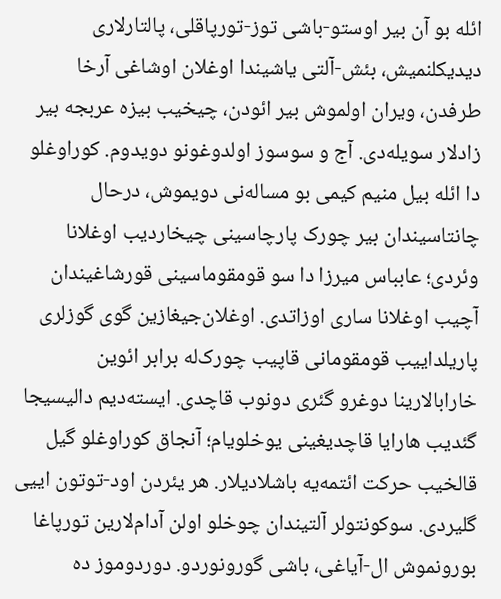ائله بو آن بیر اوستو-باشی توز-تورپاقلی، پالتارلاری دیدیکلنمیش، بئش-آلتی یاشیندا اوغلان اوشاغی آرخا طرفدن، ویران اولموش بیر ائودن، چیخیب بیزه عربجه بیر زادلار سویله‌دی. آج و سوسوز اولدوغونو دویدوم. کوراوغلو دا ائله بیل منیم کیمی بو مساله‌نی دویموش، درحال چانتاسیندان بیر چورک پارچاسینی چیخاردیب اوغلانا وئردی؛ عابباس میرزا دا سو قومقوماسینی قورشاغیندان آچیب اوغلانا ساری اوزاتدی. اوغلان‌جیغازین گوی گوزلری پاریلداییب قومقومانی قاپیب چورک‌له برابر ائوین خارابالارینا دوغرو گئری دونوب قاچدی. ایسته‌دیم دالیسیجا گئدیب هارایا قاچدیغینی یوخلویام؛ آنجاق کوراوغلو گیل قالخیب حرکت ائتمه‌یه باشلادیلار. هر یئردن اود-توتون اییی گلیردی. سوکونتولر آلتیندان چوخلو اولن آدام‌لارین تورپاغا بورونموش ال-آیاغی، باشی گورونوردو. دوردوموز ده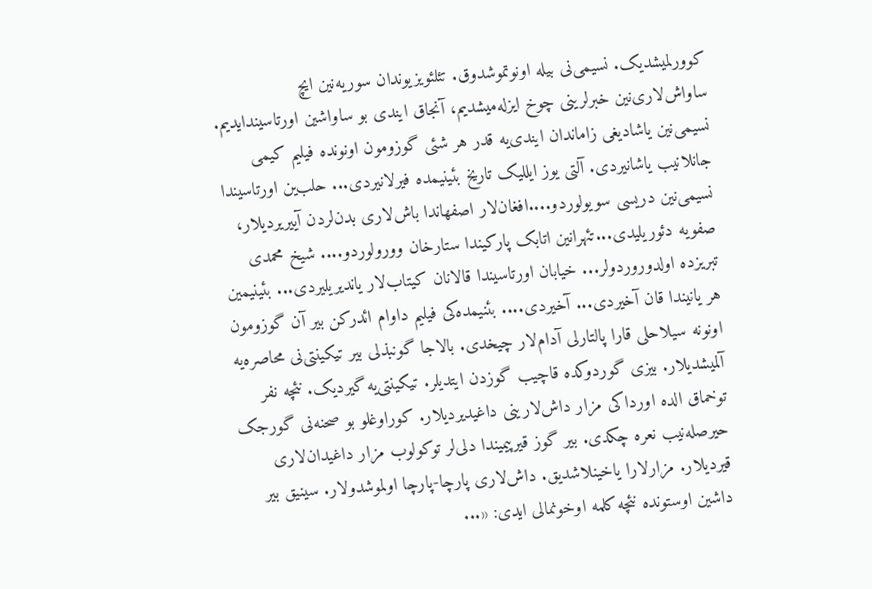کوورلمیشدیک. نسیمی‌نی بیله اونوتموشدوق. تئلئویزیوندان سوریه‌نین ایچ ساواش‌لاری‌نین خبرلرینی چوخ ایزله‌میشدیم، آنجاق ایندی بو ساواشین اورتاسیندایدیم. نسیمی‌نین یاشادیغی زاماندان ایندی‌یه قدر هر شئی گوزومون اونونده فیلیم کیمی جانلانیب یاشانیردی. آلتی یوز ایللیک تاریخ بئینیمده فیرلانیردی... حلب‌ین اورتاسیندا نسیمی‌نین دریسی سویولوردو....افغان‌لار اصفهاندا باش‌لاری بدن‌لردن آییریردیلار، صفویه دئوریلیدی...تئهرانین اتابک پارکیندا ستارخان وورولوردو.... شیخ محمدی تبریزده اولدوروردولر... خیابان اورتاسیندا قالانان کیتاب‌لار یاندیریلیردی... بئینیمین هر یانیندا قان آخیردی... آخیردی.... بئنیمده‌کی فیلیم داوام ائدرکن بیر آن گوزومون اونونه سیلاحلی قارا پالتارلی آدام‌لار چیخدی. بالاجا گونبذلی بیر تیکینتی‌نی محاصره‌یه آلمیشدیلار. بیزی گوردوکده قاچیب گوزدن ایتدیلر. تیکینتی‌یه گیردیک. نئچه نفر توخماق الده اورداکی مزار داش‌لارینی داغیدیردیلار. کوراوغلو بو صحنه‌نی گورجک حیرصله‌نیب نعره چکدی. بیر گوز قیرپیمیندا دلی‌لر توکولوب مزار داغیدان‌لاری قیردیلار. مزارلارا یاخینلاشدیق. داش‌لاری پارچا-پارچا اولموشدولار. سینیق بیر داشین اوستونده نئچه کلمه اوخونمالی ایدی: «...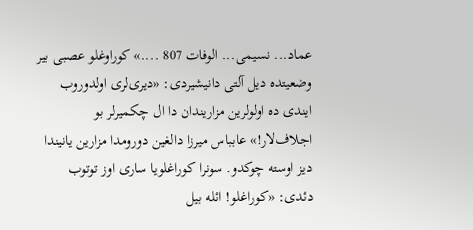عماد... نسیمی... الوفات 807 ....» کوراوغلو عصبی بیر وضعیتده دیل آلتی دانیشیردی: «دیری‌لری اولدوروب ایندی ده اولولرین مزاریندان دا ال چکمیرلر بو اجلاف‌لار!» عابباس میرزا دالغین دورومدا مزارین یانیندا دیز اوسته چوکدو. سونرا کوراغلویا ساری اوز توتوب دئدی: «کوراغلو! ائله بیل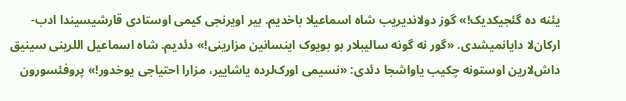یئنه ده گئجیکدیک!» گوز دولاندیریب شاه اسماعیلا باخدیم. بیر اویرنجی کیمی اوستادی قارشیسیندا ادب-ارکان‌لا دایانمیشدی. «گور نه گونه سالیبلار بو بویوک اینسانین مزارینی!» دئدیم. شاه اسماعیل اللرینی سینیق داش‌لارین اوستونه چکیب یاواشجا دئدی: «نسیمی اورک‌لرده یاشاییر، مزارا احتیاجی یوخدور!» پروفئسورون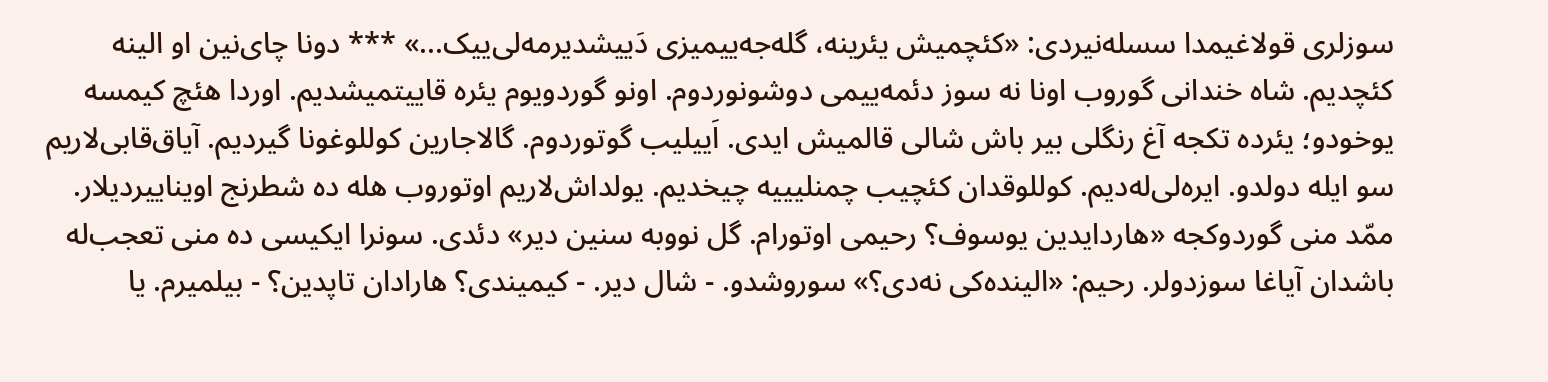سوزلری قولاغیمدا سسله‌نیردی: «کئچمیش یئرینه، گله‌جه‌ییمیزی دَییشدیرمه‌لی‌ییک...» *** دونا چای‌نین او الینه کئچدیم. شاه خندانی گوروب اونا نه سوز دئمه‌ییمی دوشونوردوم. اونو گوردویوم یئره قاییتمیشدیم. اوردا هئچ کیمسه یوخودو؛ یئرده تکجه آغ رنگلی بیر باش شالی قالمیش ایدی. اَییلیب گوتوردوم. گالاجارین کوللوغونا گیردیم. آیاق‌قابی‌لاریم سو ایله دولدو. ایره‌لی‌له‌دیم. کوللوقدان کئچیب چمنلیییه چیخدیم. یولداش‌لاریم اوتوروب هله ده شطرنج اویناییردیلار. ممّد منی گوردوکجه «هاردایدین یوسوف؟ رحیمی اوتورام. گل نووبه سنین دیر» دئدی. سونرا ایکیسی ده منی تعجب‌له باشدان آیاغا سوزدولر. رحیم: «الینده‌کی نه‌دی؟» سوروشدو. - شال دیر. - کیمیندی؟ هارادان تاپدین؟ - بیلمیرم. یا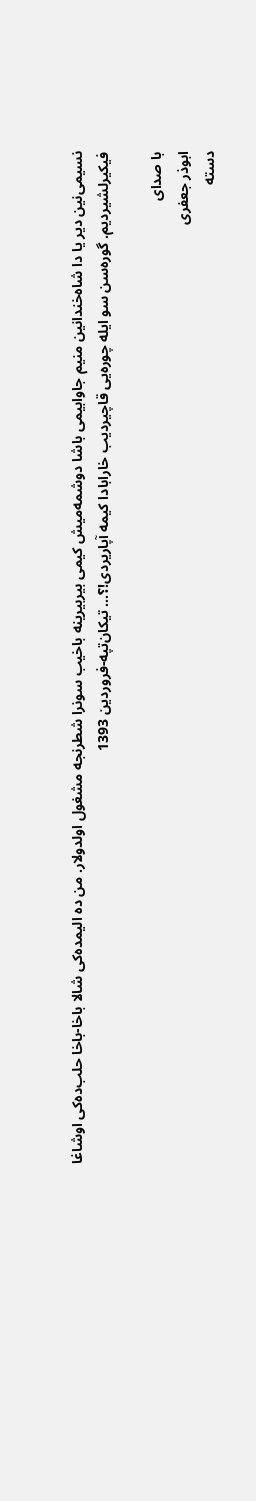نسیمی‌نین دیر یا دا شاه‌خندانین منیم جاوابیمی باشا دوشمه‌میش کیمی بیربیرینه باخیب سونرا شطرنجه مشغول اولدولار. من ده الیمده‌کی شالا باخا-باخا حلب‌ده‌کی اوشاغا فیکیرلشیردیم. گوره‌سن سو ایله چوره‌یی قاچیردیب خارابادا کیمه آپاریردی!؟... تیکان‌تپه-فروردین 1393

با صدای
ابوذر جعفری
دسته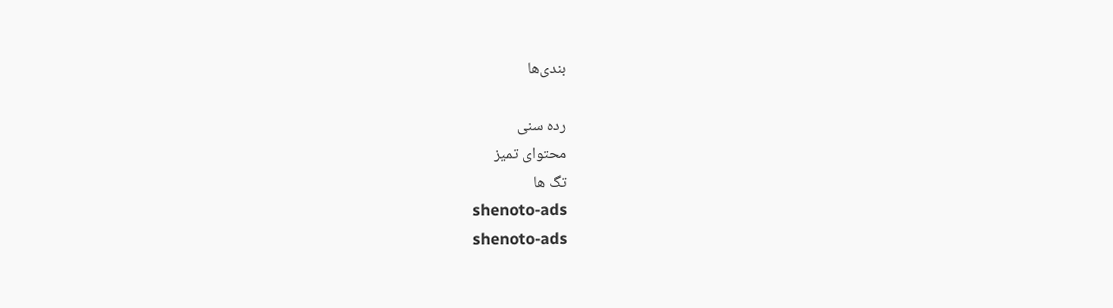بندی‌ها

رده سنی
محتوای تمیز
تگ ها
shenoto-ads
shenoto-ads